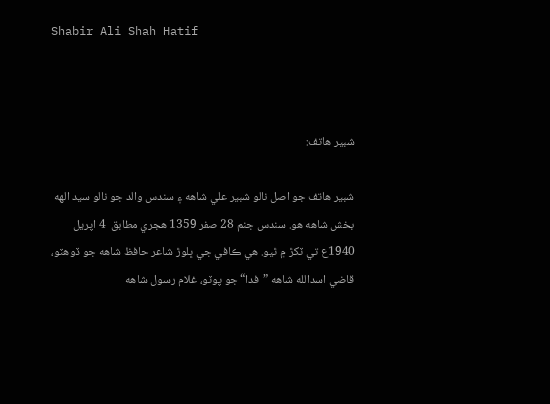Shabir Ali Shah Hatif



شبير هاتف:

شبير هاتف جو اصل نالو شبير علي شاهه ۽ سندس والد جو نالو سيد الهه بخش شاهه هو. سندس جنم 28 صفر 1359 هجري مطابق  4 اپريل 1940ع تي ٽکڙ ۾ ٿيو. هي ڪافي جي ڀلوڙ شاعر حافظ شاهه جو ڏوهٽو، قاضي اسدالله شاهه ”فدا“ جو پوٽو، غلام رسول شاهه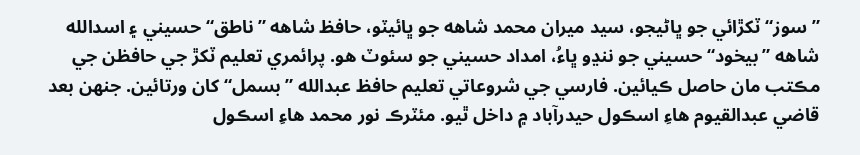”سوز“ ٽکڙائي جو ڀاڻيجو، سيد ميران محمد شاهه جو ڀائيٽو، حافظ شاهه ”ناطق“ حسيني ۽ اسدالله شاهه ”بيخود“ حسيني جو ننڍو ڀاءُ، امداد حسيني جو سئوٽ هو. پرائمري تعليم ٽکڙ جي حافظن جي مڪتب مان حاصل ڪيائين. فارسي جي شروعاتي تعليم حافظ عبدالله ”بسمل“ کان ورتائين. جنهن بعد قاضي عبدالقيوم هاءِ اسڪول حيدرآباد ۾ داخل ٿيو. مئٽرڪ نور محمد هاءِ اسڪول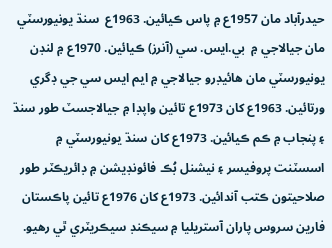حيدرآباد مان 1957ع ۾ پاس ڪيائين. 1963ع  سنڌ يونيورسٽي مان جيالاجي ۾  بي.ايس. سي (آنرز) ڪيائين. 1970ع ۾ لنڊن يونيورسٽي مان هائيڊرو جيالاجي ۾ ايم ايس سي جي ڊگري ورتائين. 1963ع کان 1973ع تائين واپڊا ۾ جيالاجسٽ طور سنڌ ۽ پنجاب ۾ ڪم ڪيائين. 1973ع کان سنڌ يونيورسٽي ۾ اسسٽنت پروفيسر ۽ نيشنل بُڪ فائونڊيشن ۾ ڊائريڪٽر طور صلاحيتون ڪتب آندائين. 1973ع کان 1976ع تائين پاڪستان فارين سروس پاران آستريليا ۾ سيڪنڊ سيڪريٽري ٿي رهيو.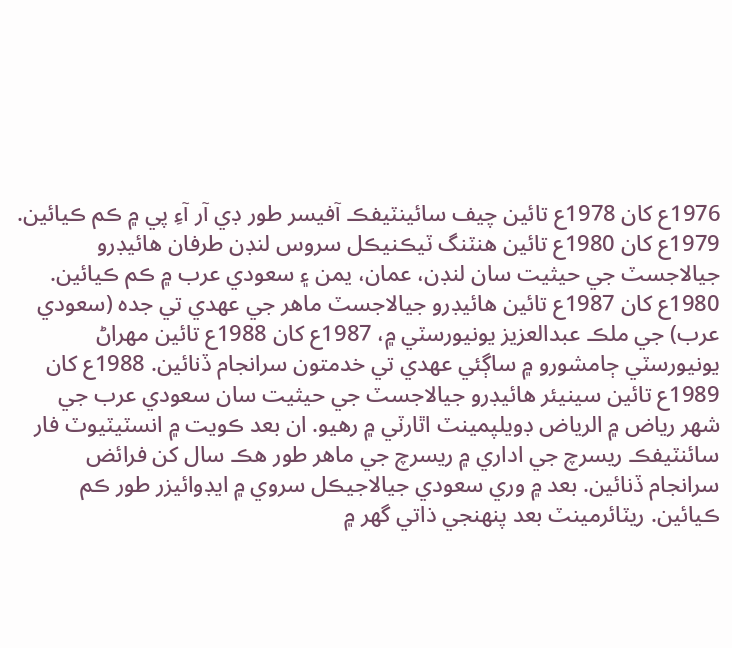1976ع کان 1978ع تائين چيف سائينٽيفڪ آفيسر طور ڊي آر آءِ پي ۾ ڪم ڪيائين. 1979ع کان 1980ع تائين هنٽنگ ٽيڪنيڪل سروس لنڊن طرفان هائيڊرو جيالاجسٽ جي حيثيت سان لنڊن، عمان، يمن ۽ سعودي عرب ۾ ڪم ڪيائين. 1980ع کان 1987ع تائين هائيڊرو جيالاجسٽ ماهر جي عهدي تي جده (سعودي عرب) جي ملڪ عبدالعزيز يونيورسٽي ۾، 1987ع کان 1988ع تائين مهراڻ يونيورسٽي ڄامشورو ۾ ساڳئي عهدي تي خدمتون سرانجام ڏنائين. 1988ع کان 1989ع تائين سينيئر هائيڊرو جيالاجسٽ جي حيثيت سان سعودي عرب جي شهر رياض ۾ الرياض ڊويلپمينٽ اٿارٽي ۾ رهيو. ان بعد ڪويت ۾ انسٽيٽيوٽ فار سائنٽيفڪ ريسرچ جي اداري ۾ ريسرچ جي ماهر طور هڪ سال کن فرائض سرانجام ڏنائين. بعد ۾ وري سعودي جيالاجيڪل سروي ۾ ايڊوائيزر طور ڪم ڪيائين. ريٽائرمينٽ بعد پنهنجي ذاتي گهر ۾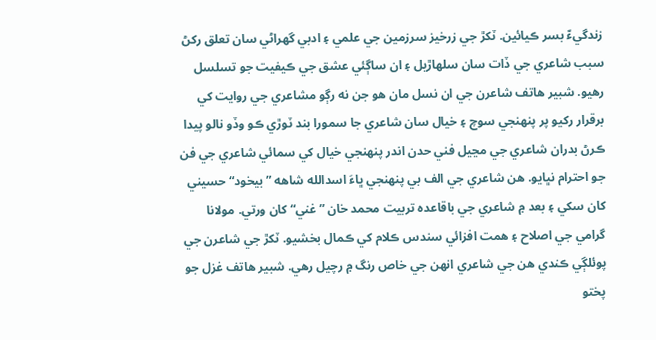زندگيءّ بسر ڪيائين. ٽکڙ جي زرخيز سرزمين جي علمي ۽ ادبي گهراڻي سان تعلق رکڻ سبب شاعري جي ڏات سان سلهاڙيل ۽ ان ساڳئي عشق جي ڪيفيت جو تسلسل رهيو. شبير هاتف شاعرن جي ان نسل مان هو جن نه رڳو مشاعري جي روايت کي برقرار رکيو پر پنهنجي سوچ ۽ خيال سان شاعري جا سمورا بند ٽوڙي ڪو وڏو نالو پيدا ڪرڻ بدران شاعري جي مڃيل فني حدن اندر پنهنجي خيال کي سمائي شاعري جي فن جو احترام نڀايو. هن شاعري جي الف بي پنهنجي ڀاءَ اسدالله شاهه ”بيخود“ حسيني کان سکي ۽ بعد ۾ شاعري جي باقاعده تربيت محمد خان ”غني“ کان ورتي. مولانا گرامي جي اصلاح ۽ همت افزائي سندس ڪلام کي ڪمال بخشيو. ٽکڙ جي شاعرن جي پوئلڳي ڪندي هن جي شاعري انهن جي خاص رنگ ۾ رچيل رهي. شبير هاتف غزل جو پختو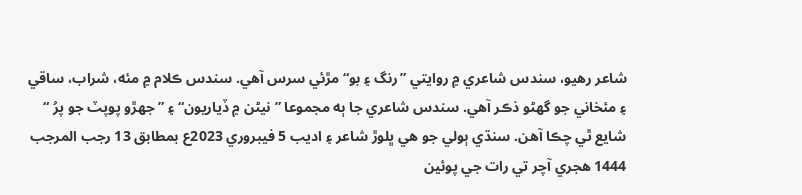شاعر رهيو، سندس شاعري ۾ روايتي ”رنگ ۽ بو“ مڙئي سرس آهي. سندس ڪلام ۾ مئه، شراب، ساقي ۽ مئخاني جو گهڻو ذڪر آهي. سندس شاعري جا ٻه مجموعا ” نيڻن ۾ ڏياريون“ ۽ ” جهڙو پوپٽ جو پرُ “  شايع ٿي چڪا آهن. سنڌي ٻولي جو هي ڀلوڙ شاعر ۽ اديب 5 فيبروري 2023ع بمطابق 13 رجب المرجب 1444 هجري آچر تي رات جي پوئين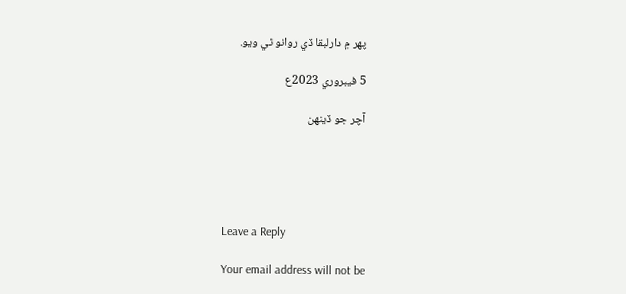پهر ۾ دارلبقا ڏي روانو ٿي ويو.

5 فيبروري 2023ع

آچر جو ڏينهن





Leave a Reply

Your email address will not be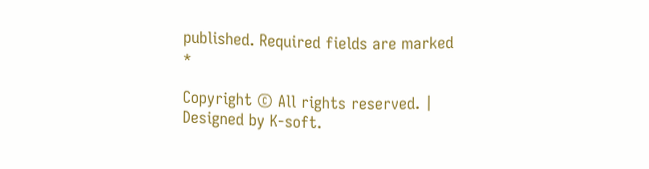published. Required fields are marked *

Copyright © All rights reserved. | Designed by K-soft.